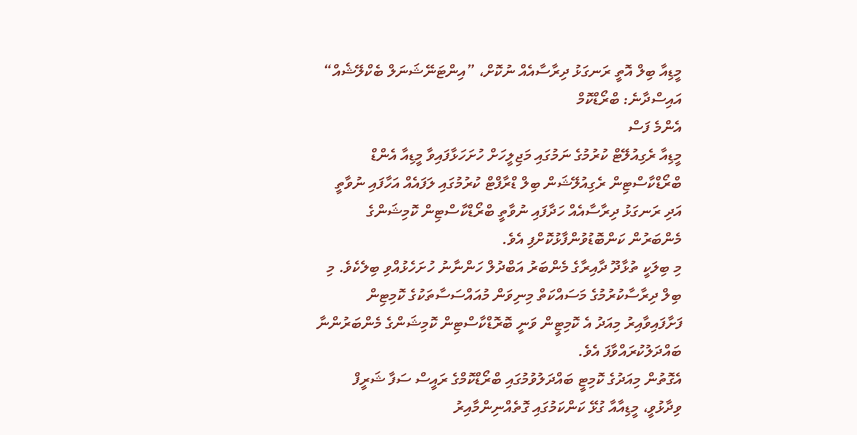މީޑިއާ ބިލް އޮތީ ރަނގަޅު ދިރާސާއެއް ނުކޮށް، ”އިންޓަނޭޝަނަލް ބެކްލޭޝެއް“ އައިސްދާނެ: ބްރޯޑްކޮމް
އެންމެ ފަސް
މީޑިއާ ރެގިއުލޭޓް ކުރުމުގެ ނަމުގައި މަޖިލީހަށް ހުށަހަޅާފައިވާ މީޑިއާ އެންޑް ބްރޯޑްކާސްޓިން ރެގިއުލޭޝަން ބިލް ޑްރާފްޓް ކުރުމުގައި ލަފައެއް އަހާފައި ނުވާތީ އަދި ރަނގަޅު ދިރާސާއެއް ހަދާފައި ނުވާތީ ބްރޯޑްކާސްޓިން ކޮމިޝަންގެ މެންބަރުން ކަންބޮޑުވުންފާޅުކޮށްފި އެވެ.
މި ބިލަކީ ތުޅާދޫ ދާއިރާގެ މެންބަރު އަބްދުލް ހަންނާނު ހުށަހެޅުއްވި ބިލެކެވެ. މި ބިލް ދިރާސާކުރުމުގެ މަސައްކަތް މިނިވަން މުއައްސަސާތަކުގެ ކޮމިޓިން ފަށާފައިވާއިރު މިއަދު އެ ކޮމިޓީން ވަނީ ބޮރޮޑްކާސްޓިން ކޮމިޝަންގެ މެންބަރުންނާ ބައްދަލުކުރައްވާފަ އެވެ.
އެގޮތުން މިއަދުގެ ކޮމިޓީ ބައްދަލުވުމުގައި ބްރޯޑްކޮމްގެ ރައީސް ސަފާ ޝަރީފް ވިދާޅުވީ، މީޑިއާއާ ގުޅޭ ކަންކަމުގައި ގޮތެއްނިންމާއިރު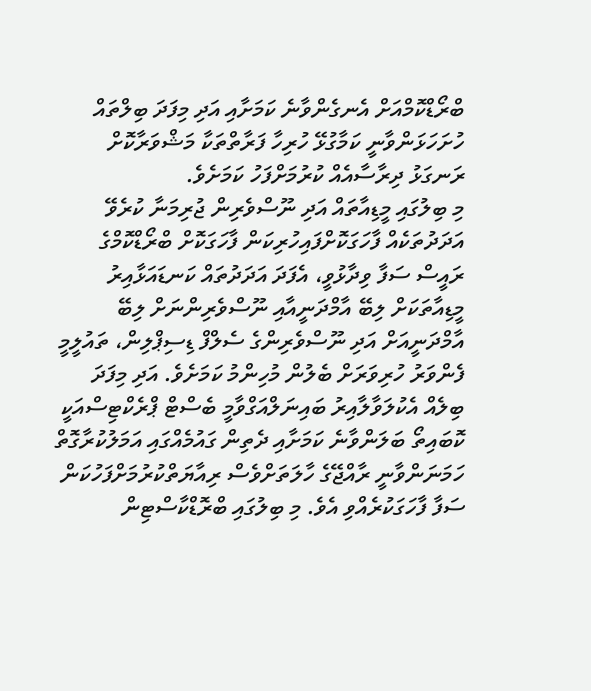ބްރޯޑްކޮމްއަށް އެނގެންވާނެ ކަމަށާއި އަދި މިފަދަ ބިލްތައް ހުށަހަޅަންވާނީ ކަމާގުޅޭ ހުރިހާ ފަރާތްތަކާ މަޝްވަރާކޮށް ރަނގަޅު ދިރާސާއެއް ކުރުމަށްފަހު ކަމަށެވެ.
މި ބިލުގައި މީޑިއާތައް އަދި ނޫސްވެރިން ޖުރިމަނާ ކުރެވޭ އަދަދުތަކެއް ފާހަގަކޮށްފައިހުރިކަން ފާހަގަކޮށް ބްރޯޑްކޮމްގެ ރައީސް ސަފާ ވިދާޅުވީ، އެފަދަ އަދަދުތައް ކަނޑައަޅާއިރު މީޑިއާތަކަށް ލިބޭ އާމްދަނީއާއި ނޫސްވެރިންނަށް ލިބޭ އާމްދަނީއަށް އަދި ނޫސްވެރިންގެ ސެލްފް ޑިސިޕްލިން، ތައުލީމީ ފެންވަރު ހުރިވަރަށް ބެލުން މުހިންމު ކަމަށެވެ. އަދި މިފަދަ ބިލެއް އެކުލަވާލާއިރު ބައިނަލްއަގްވާމީ ބެސްޓް ޕްރެކްޓިސްއަކީ ކޮބައިތޯ ބަލަންވާނެ ކަމަށާއި ދެތިން ގައުމެއްގައި އަމަލުކުރާގޮތް ހަމަނަންވާނީ ރާއްޖޭގެ ހާލަތަށްވެސް ރިއާޔަތްކުރުމަށްފަހުކަން ސަފާ ފާހަގަކުރެއްވި އެވެ. މި ބިލުގައި ބްރޮޑްކާސްޓިން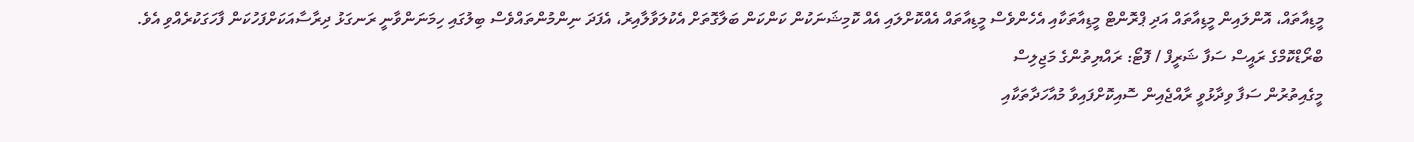މީޑިއާތައް، އޮންލައިން މީޑިއާތައް އަދި ޕްރޮންޓް މީޑިއާތަކާއި އެހެންވެސް މީޑިއާތައް އެއްކޮށްލައި އެއް ކޮމިޝަނަކުން ކަންކަން ބަލާގޮތަށް އެކުލަވާލާއިރު، އެފަދަ ނިންމުންތައްވެސް ބިލުގައި ހިމަނަންވާނީ ރަނގަޅު ދިރާސާއަކަށްފަހުކަން ފާހަގަކުރެއްވި އެވެ.
ބްރޯޑްކޮމްގެ ރައީސް ސަފާ ޝަރީފް / ފޮޓޯ: ރައްޔިތުންގެ މަޖިލިސް
މީގެއިތުރުން ސަފާ ވިދާޅުވީ ރާއްޖެއިން ސޮއިކޮށްފައިވާ މުއާހަދާތަކާއި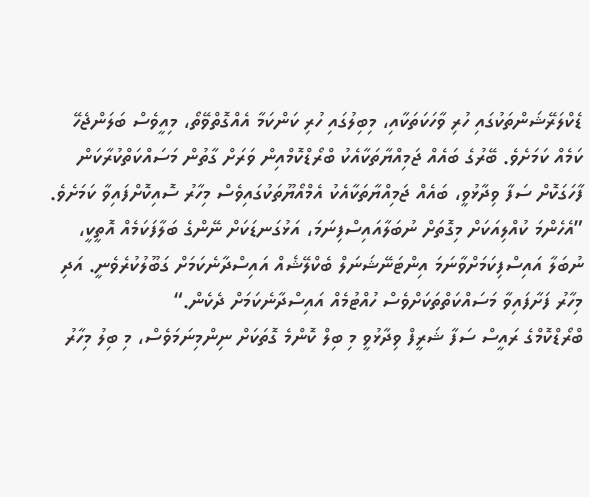ޑެކްލަރޭޝަންތަކުގައި ހުރި ވާހަކަތަކާއި، މިބިލުގައި ހުރި ކަންކަމާ އެއްގޮތްވޭތޯ، މިއީވެސް ބަލަންޖެހޭ ކަމެއް ކަމަށެވެ. ބޭރުގެ ބައެއް ޖަމިއްޔާތަކާއެކު ބްރޯޑްކޮމްއިން ވަރަށް ގާތުން މަސައްކަތްކުރާކަން ފާހަގަކޮށް ސަފާ ވިދާޅުވީ، ބައެއް ޖަމިއްޔާތަކާއެކު އެމްއޯޔޫތަކުގައިވެސް މިހާރު ސޮއިކޮށްފައިވާ ކަމަށެވެ.
”އެހެންމަ ކުއްލިއަކަށް މިގޮތަށް ނުބަލާއައިސްފިނަމަ، އަޅުގަނޑަކަށް ނޭންގެ ބަލާފަކަމެއް އޮތީކީ، ނުބަލާ އައިސްފިކަމަށްވާނަމަ އިންޓަނޭޝަނަލް ބެކްލޭޝެއް އައިސްދާނެކަމަށް ގަބޫލުކުރެވެނީ. އަދި މިހާރު ފަށާފައިވާ މަސައްކަތްތަކަށްވެސް ހުއްޓުމެއް އައިސްދާނެކަމަށް ދެކެން.“
ބްރޯޑްކޮމްގެ ރައީސް ސަފާ ޝަރީފް ވިދާޅުވީ މި ބިލް ކޮންމެ ގޮތަކަށް ނިންމިނަމަވެސް، މި ބިލު މިހާރު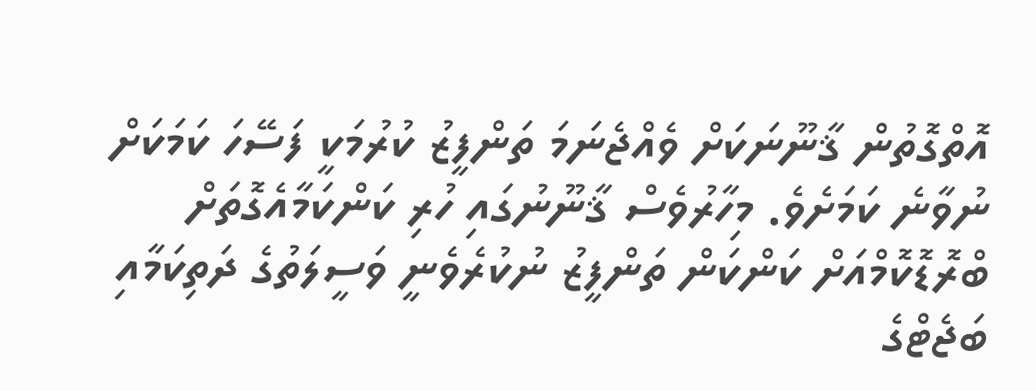އޮތްގޮތުން ޤާނޫނަކަށް ވެއްޖެނަމަ ތަންފީޒު ކުރުމަކީ ފަސޭހަ ކަމަކަށް ނުވާނެ ކަމަށެވެ. މިހާރުވެސް ޤާނޫނުގައި ހުރި ކަންކަމާއެގޮތަށް ބްރޮޑޮކޮމްއަށް ކަންކަން ތަންފީޒު ނުކުރެވެނީ ވަސީލަތުގެ ދަތިކަމާއި ބަޖެޓްގެ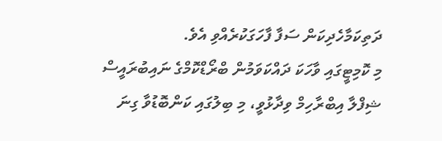ދަތިކަމާހެދިކަން ސަފާ ފާހަގަކުރެއްވި އެވެ.
މި ކޮމިޓީގައި ވާހަކަ ދައްކަވަމުން ބްރޯޑްކޮމްގެ ނައިބުރައީސް ޝިފްލާ އިބްރާހިމް ވިދާޅުވީ، މި ބިލުގައި ކަންބޮޑުވާ ގިނަ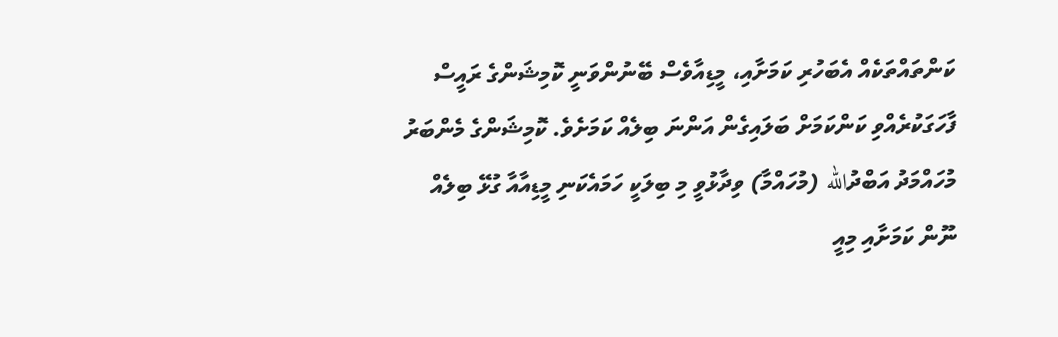ކަންތައްތަކެއް އެބަހުރި ކަމަށާއި، މީޑިއާވެސް ބޭނުންވަނީ ކޮމިޝަންގެ ރައީސް ފާހަގަކުރެއްވި ކަންކަމަށް ބަލައިގެން އަންނަ ބިލެއް ކަމަށެވެ. ކޮމިޝަންގެ މެންބަރު މުހައްމަދު އަބްދުالله (މުހައްމާ) ވިދާޅުވީ މި ބިލަކީ ހަމައެކަނި މީޑިއާއާ ގުޅޭ ބިލެއް ނޫން ކަމަށާއި މިއީ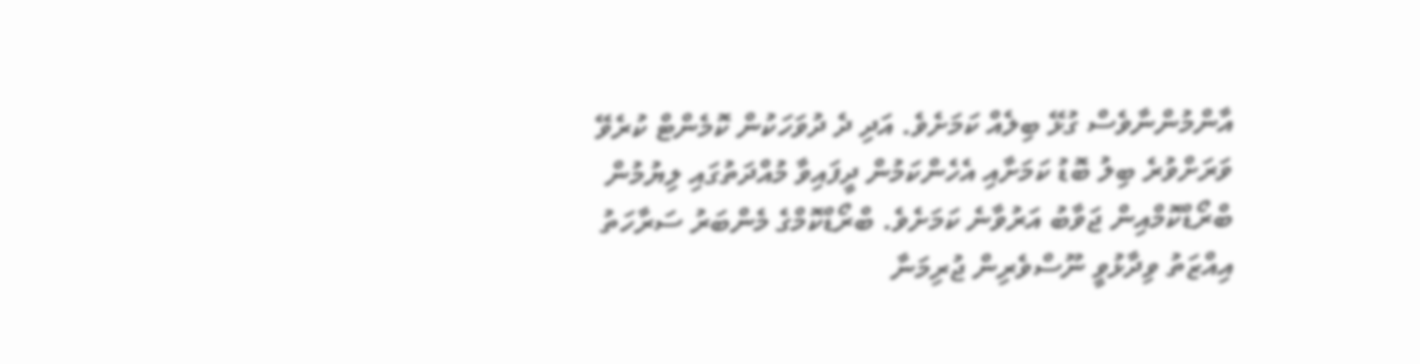އާންމުންނާވެސް ގުޅޭ ބިލެއް ކަމަށެވެ. އަދި ދެ ދުވަހަކުން ކޮމެންޓް ކުރެވޭ ވަރަށްވުރެ ބިލު ބޮޑު ކަމަށާއި އެހެންކަމުން ދީފައިވާ މުއްދަތުގައި ލިޔުމުން ބްރޯޑްކޮމްއިން ޖަވާބު އަރުވާނެ ކަމަށެވެ. ބްރޯޑްކޮމްގެ މެންބަރު ސަރާހަތު އިއްޒަތު ވިދާޅުވީ ނޫސްވެރިން ޖުރިމަނާ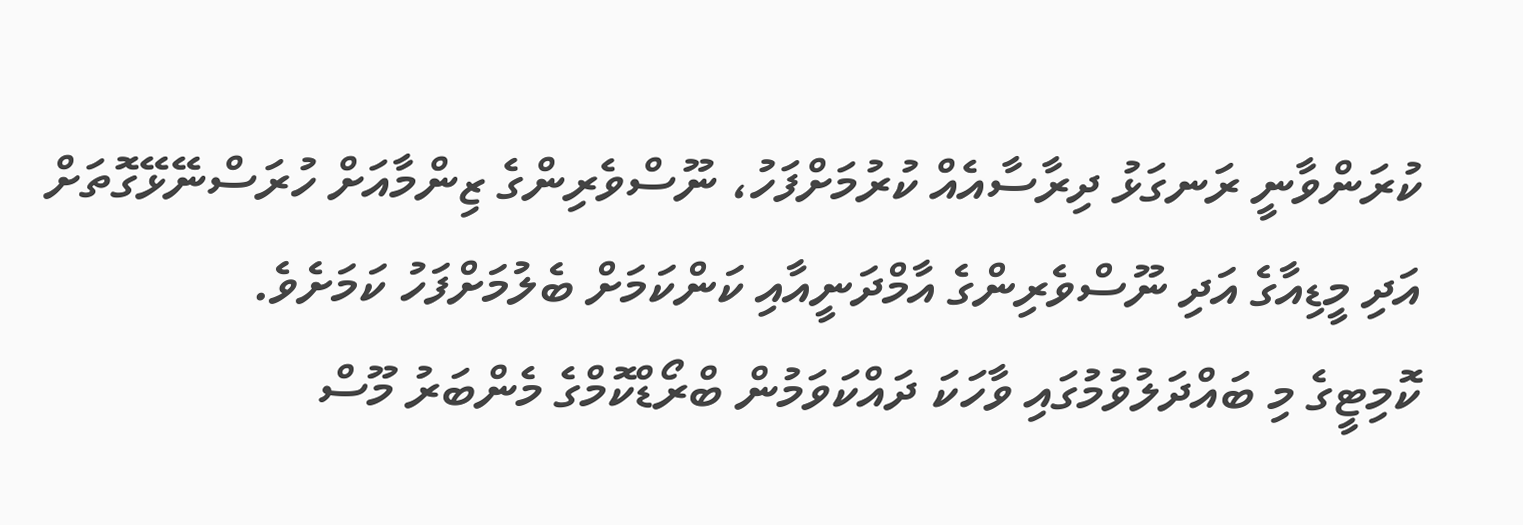ކުރަންވާނީ ރަނގަޅު ދިރާސާއެއް ކުރުމަށްފަހު، ނޫސްވެރިންގެ ޒިންމާއަށް ހުރަސްނޭޅޭގޮތަށް އަދި މީޑިއާގެ އަދި ނޫސްވެރިންގެ އާމްދަނީއާއި ކަންކަމަށް ބެލުމަށްފަހު ކަމަށެވެ.
ކޮމިޓީގެ މި ބައްދަލުވުމުގައި ވާހަކަ ދައްކަވަމުން ބްރޯޑްކޮމްގެ މެންބަރު މޫސް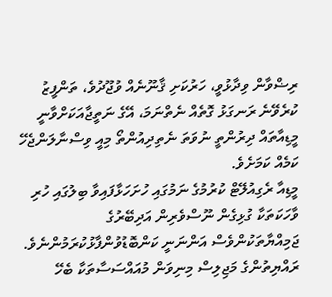ރިޟްވާން ވިދާޅުވީ، ހަރުކަށި ޤާނޫނެއް ވުޖޫދުވެ، ތަންފީޒު ކުރެވޭނެ ރަނގަޅު ގޮތެއް ނެތްނަމަ، އޭގެ ނަތީޖާއަކަށްވާނީ މީޑިއާތައް ދިރުންތީ ނުވަތަ ނެތިދިއުންތޯ މިއީ ވިސްނާލަންޖެހޭ ކަމެއް ކަމަށެވެ.
މީޑިއާ ރެގިއުލޭޓް ކުރުމުގެ ނަމުގައި ހުށަހަޅާފައިވާ ބިލުގައި ހުރި ވާހަކަތަކާ ގުޅިގެން ނޫސްވެރިން އަދިބޭރުގެ ޖަމިއްޔާތަކުންވެސް އަންނަނީ ކަންބޮޑުވުންފާޅުކުރަމުންނެވެ.
ރައްޔިތުންގެ މަޖިލިސް މިނިވަން މުއައްސަސާތަކާ ބެހޭ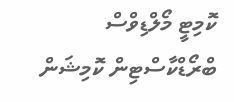ކޮމިޓީ މޯލްޑިވްސް ބްރޯޑްކާސްޓިން ކޮމިޝަން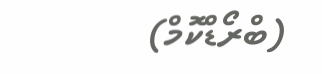(ބްރޯޑްކޮމް)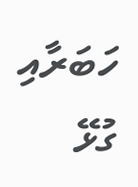ހަބަރާއި ގުޅޭ